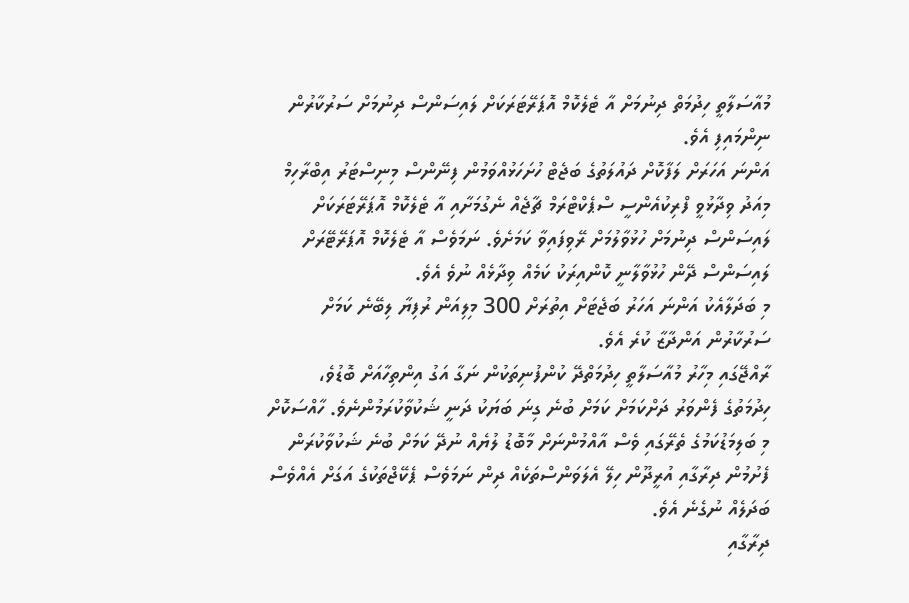މުއާސަލާތީ ހިދުމަތް ދިނުމަށް އާ ޓެލެކޮމް އޮޕަރޭޓަރަކަށް ލައިސަންސް ދިނުމަށް ސަރުކާރުން ނިންމައިފި އެވެ.
އަންނަ އަހަރަށް ލަފާކޮށް ދައުލަތުގެ ބަޖެޓް ހުށަހަޅުއްވަމުން ފިނޭންސް މިނިސްޓަރު އިބްރާހިމް މިއަދު ވިދާޅުވީ ފްރިކުއެންސީ ސްޕެކްޓްރަމް ޗާޖެއް ނެގުމަށާއި އާ ޓެލެކޮމް އޮޕަރޭޓަރަކަށް ލައިސަންސް ދިނުމަށް ހުޅުވާލުމަށް ރޭވިފައިވާ ކަމަށެވެ. ނަމަވެސް އާ ޓެލެކޮމް އޮޕަރޭޓޭރަށް ލައިސަންސް ދޭން ހުޅުވާލާނީ ކޮންއިރަކު ކަމެއް ވިދާޅެއް ނުވެ އެވެ.
މި ބަދަލާއެކު އަންނަ އަހަރު ބަޖެޓަށް އިތުރަށް 300 މިލިއަން ރުފިޔާ ލިބޭނެ ކަމަށް ސަރުކާރުން އަންދާޒާ ކުރެ އެވެ.
ރާއްޖޭގައި މިހާރު މުއާސަލާތީ ހިދުމަތްދޭ ކުންފުނިތަކުން ނަގާ އަގު އިންތިހާއަށް ބޮޑުވެ، ހިދުމަތުގެ ފެންވަރު ދަށްކަމަށް ކަމަށް ބުނެ ގިނަ ބަޔަކު ދަނީ ޝަކުވާކުރަމުންނެވެ. ހާއްސަކޮށް މި ބަލިމަޑުކަމުގެ ތެރޭގައި ވެސް އާއްމުންނަށް މާބޮޑު ލުޔެއް ނުދޭ ކަމަށް ބުނެ ޝަކުވާކުރަން ފެށުމުން ދިރާގާއި އުރީދޫން ހިލޭ އެލަވަންސްތަކެއް ދިން ނަމަވެސް ޕެކޭޖްތަކުގެ އަގަށް އެއްވެސް ބަދަލެއް ނުގެނެ އެވެ.
ދިރާގާއި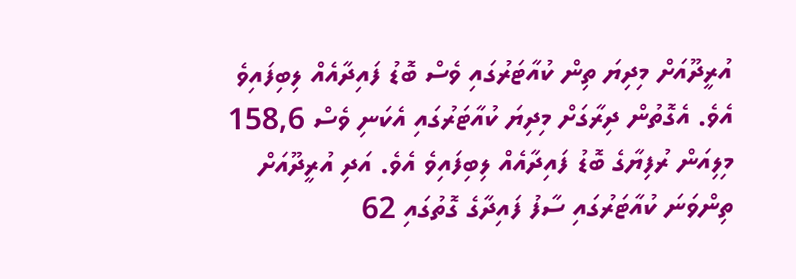އުރީދޫއަށް މިދިޔަ ތިން ކުއާޓަރުގައި ވެސް ބޮޑު ފައިދާއެއް ލިބިފައިވެ އެވެ. އެގޮތުން ދިރާގަށް މިދިޔަ ކުއާޓަރުގައި އެކަނި ވެސް 158,6 މިލިއަން ރުފިޔާގެ ބޮޑު ފައިދާއެއް ލިބިފައިވެ އެވެ. އަދި އުރީދޫއަށް ތިންވަނަ ކުއާޓަރުގައި ސާފު ފައިދާގެ ގޮތުގައި 62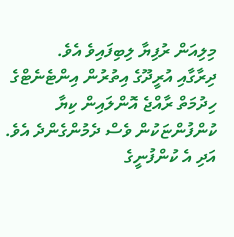މިލިއަން ރުފިޔާ ލިބިފައިވެ އެވެ.
ދިރާގާއި އުރީދޫގެ އިތުރުން އިންޓެނެޓްގެ ހިދުމަތް ރާއްޖެ އޮންލައިން ކިޔާ ކުންފުންޏަކުން ވެސް ދެމުންގެންދެ އެވެ. އަދި އެ ކުންފުނީގެ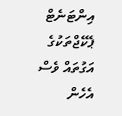އިންޓަނެޓް ޕެކޭޖްތަކުގެ އަގުތައް ވެސް އެހެން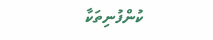ކުންފުނިތަކާ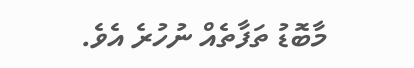މާބޮޑު ތަފާތެއް ނުހުރެ އެވެ.